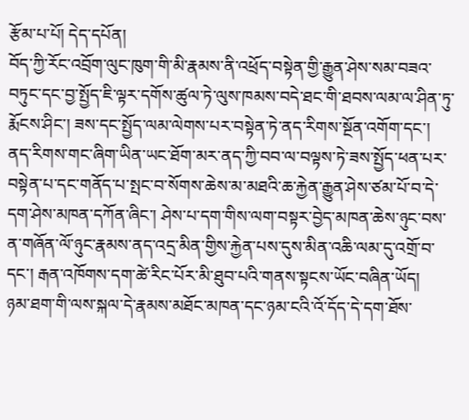རྩོམ་པ་པོ། དེད་དཔོན།
བོད་ཀྱི་རོང་འབྲོག་ལུང་ཁུག་གི་མི་རྣམས་ནི་འཕྲོད་བསྟེན་གྱི་རྒྱུན་ཤེས་སམ་བཟའ་བཏུང་དང་བྱ་སྤྱོད་ཇི་ལྟར་དགོས་ཚུལ་ཏེ་ལུས་ཁམས་བདེ་ཐང་གི་ཐབས་ལམ་ལ་ཤིན་ཏུ་རྨོངས་ཤིང་། ཟས་དང་སྤྱོད་ལམ་ལེགས་པར་བསྟེན་ཏེ་ནད་རིགས་སྔོན་འགོག་དང་། ནད་རིགས་གང་ཞིག་ཡིན་ཡང་ཐོག་མར་ནད་ཀྱི་བབ་ལ་བལྟས་ཏེ་ཟས་སྤྱོད་ཕན་པར་བསྟེན་པ་དང་གནོད་པ་སྤང་བ་སོགས་ཆེས་མ་མཐའི་ཆ་རྐྱེན་རྒྱུན་ཤེས་ཙམ་པོ་བ་དེ་དག་ཤེས་མཁན་དཀོན་ཞིང་། ཤེས་པ་དག་གིས་ལག་བསྟར་བྱེད་མཁན་ཆེས་ཉུང་བས་ན་གཞོན་ལོ་ཉུང་རྣམས་ནད་འདྲ་མིན་གྱིས་རྐྱེན་པས་དུས་མིན་འཆི་ལམ་དུ་འགྲོ་བ་དང་། རྒན་འཁོགས་དག་ཚེ་རིང་པོར་མི་ཐུབ་པའི་གནས་སྟངས་ཡོང་བཞིན་ཡོད།
ཉམ་ཐག་གི་ལས་སྐལ་དེ་རྣམས་མཐོང་མཁན་དང་ཉམ་ངའི་འོ་དོད་དེ་དག་ཐོས་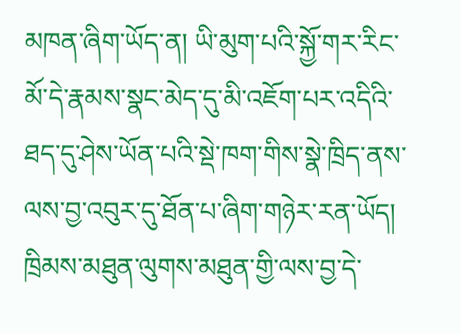མཁན་ཞིག་ཡོད་ན། ཡི་མུག་པའི་སྐྱོ་གར་རིང་མོ་དེ་རྣམས་སྣང་མེད་དུ་མི་འཇོག་པར་འདིའི་ཐད་དུ་ཤེས་ཡོན་པའི་སྡེ་ཁག་གིས་སྣེ་ཁྲིད་ནས་ལས་བྱ་འབུར་དུ་ཐོན་པ་ཞིག་གཉེར་རན་ཡོད། ཁྲིམས་མཐུན་ལུགས་མཐུན་གྱི་ལས་བྱ་དེ་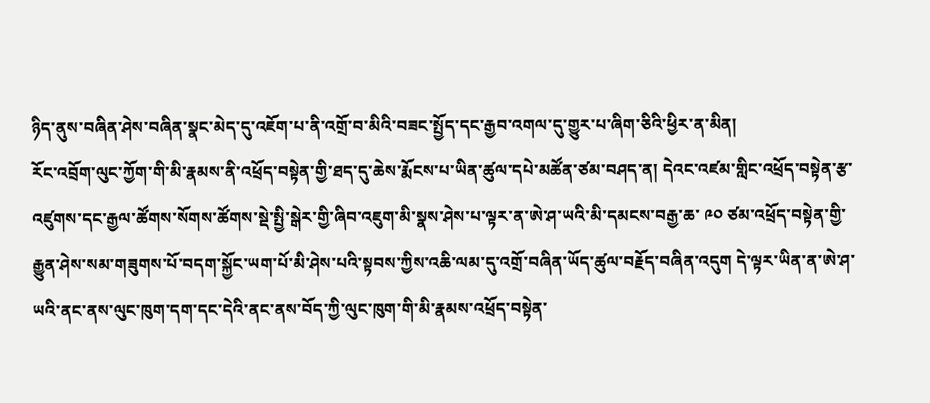ཉིད་ནུས་བཞིན་ཤེས་བཞིན་སྣང་མེད་དུ་འཇོག་པ་ནི་འགྲོ་བ་མིའི་བཟང་སྤྱོད་དང་རྒྱབ་འགལ་དུ་གྱུར་པ་ཞིག་ཅིའི་ཕྱིར་ན་མིན།
རོང་འབྲོག་ལུང་ཀྱོག་གི་མི་རྣམས་ནི་འཕྲོད་བསྟེན་གྱི་ཐད་དུ་ཆེས་རྨོངས་པ་ཡིན་ཚུལ་དཔེ་མཚོན་ཙམ་བཤད་ན། དེའང་འཛམ་གླིང་འཕྲོད་བསྟེན་རྩ་འཛུགས་དང་རྒྱལ་ཚོགས་སོགས་ཚོགས་སྡེ་སྤྱི་སྒེར་གྱི་ཞིབ་འཇུག་མི་སྣས་ཤེས་པ་ལྟར་ན་ཨེ་ཤ་ཡའི་མི་དམངས་བརྒྱ་ཆ་ ༩༠ ཙམ་འཕྲོད་བསྟེན་གྱི་རྒྱུན་ཤེས་སམ་གཟུགས་པོ་བདག་སྐྱོང་ཡག་པོ་མི་ཤེས་པའི་སྟབས་ཀྱིས་འཆི་ལམ་དུ་འགྲོ་བཞིན་ཡོད་ཚུལ་བརྗོད་བཞིན་འདུག དེ་ལྟར་ཡིན་ན་ཨེ་ཤ་ཡའི་ནང་ནས་ལུང་ཁུག་དག་དང་དེའི་ནང་ནས་བོད་ཀྱི་ལུང་ཁུག་གི་མི་རྣམས་འཕྲོད་བསྟེན་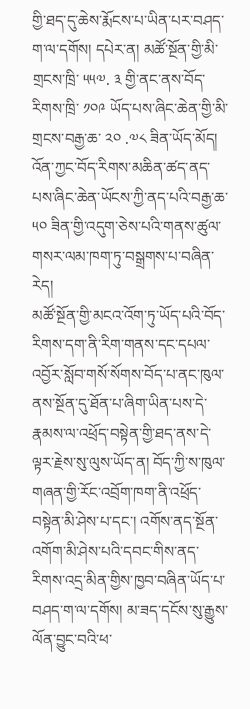གྱི་ཐད་དུ་ཆེས་རྨོངས་པ་ཡིན་པར་བཤད་ག་ལ་དགོས། དཔེར་ན། མཚོ་སྔོན་གྱི་མི་གྲངས་ཁྲི་ ༥༥༧. ༣ གྱི་ནང་ནས་བོད་རིགས་ཁྲི་ ༡༠༩ ཡོད་པས་ཞིང་ཆེན་གྱི་མི་གྲངས་བརྒྱ་ཆ་ ༢༠ .༧༨ ཟིན་ཡོད་མོད། འོན་ཀྱང་བོད་རིགས་མཆིན་ཚད་ནད་པས་ཞིང་ཆེན་ཡོངས་ཀྱི་ནད་པའི་བརྒྱ་ཆ་ ༥༠ ཟིན་གྱི་འདུག་ཅེས་པའི་གནས་ཚུལ་གསར་ལམ་ཁག་ཏུ་བསྒྲགས་པ་བཞིན་རེད།
མཚོ་སྔོན་གྱི་མངའ་འོག་ཏུ་ཡོད་པའི་བོད་རིགས་དག་ནི་རིག་གནས་དང་དཔལ་འབྱོར་སློབ་གསོ་སོགས་བོད་པ་ནང་ཁུལ་ནས་སྔོན་དུ་ཐོན་པ་ཞིག་ཡིན་པས་དེ་རྣམས་ལ་འཕྲོད་བསྟེན་གྱི་ཐད་ནས་དེ་ལྟར་རྗེས་སུ་ལུས་ཡོད་ན། བོད་ཀྱི་ས་ཁུལ་གཞན་གྱི་རོང་འབྲོག་ཁག་ནི་འཕྲོད་བསྟེན་མི་ཤེས་པ་དང་། འགོས་ནད་སྔོན་འགོག་མི་ཤེས་པའི་དབང་གིས་ནད་རིགས་འདྲ་མིན་གྱིས་ཁྱབ་བཞིན་ཡོད་པ་བཤད་ག་ལ་དགོས། མ་ཟད་དངོས་སུ་རྒྱུས་ལོན་བྱུང་བའི་ཕ་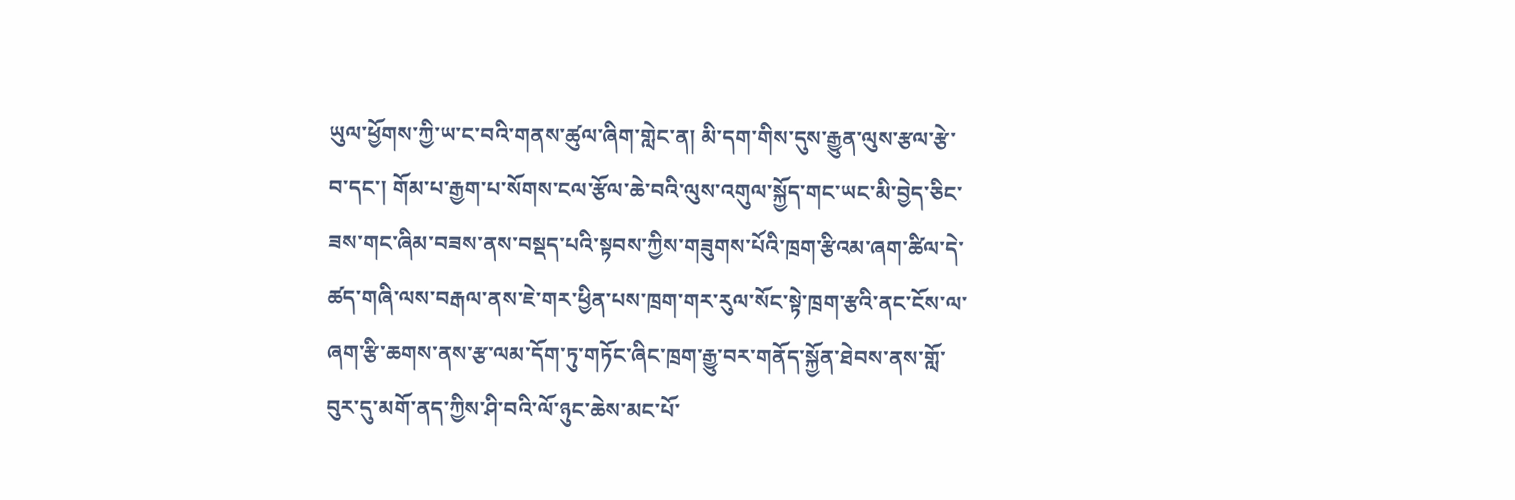ཡུལ་ཕྱོགས་ཀྱི་ཡ་ང་བའི་གནས་ཚུལ་ཞིག་གླེང་ན། མི་དག་གིས་དུས་རྒྱུན་ལུས་རྩལ་རྩེ་བ་དང་། གོམ་པ་རྒྱག་པ་སོགས་ངལ་རྩོལ་ཆེ་བའི་ལུས་འགུལ་སྐྱོད་གང་ཡང་མི་བྱེད་ཅིང་ཟས་གང་ཞིམ་བཟས་ནས་བསྡད་པའི་སྟབས་ཀྱིས་གཟུགས་པོའི་ཁྲག་རྩིའམ་ཞག་ཚིལ་དེ་ཚད་གཞི་ལས་བརྒལ་ནས་ཇེ་གར་ཕྱིན་པས་ཁྲག་གར་རུལ་སོང་སྟེ་ཁྲག་རྩའི་ནང་ངོས་ལ་ཞག་རྩི་ཆགས་ནས་རྩ་ལམ་དོག་ཏུ་གཏོང་ཞིང་ཁྲག་རྒྱུ་བར་གནོད་སྐྱོན་ཐེབས་ནས་གློ་བུར་དུ་མགོ་ནད་ཀྱིས་ཤི་བའི་ལོ་ཉུང་ཆེས་མང་པོ་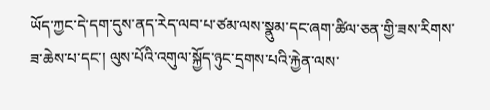ཡོད་ཀྱང་དེ་དག་དུས་ནད་རེད་ལབ་པ་ཙམ་ལས་སྣུམ་དང་ཞག་ཚིལ་ཅན་གྱི་ཟས་རིགས་ཟ་ཆེས་པ་དང་། ལུས་པོའི་འགུལ་སྐྱོད་ཉུང་དྲགས་པའི་རྐྱེན་ལས་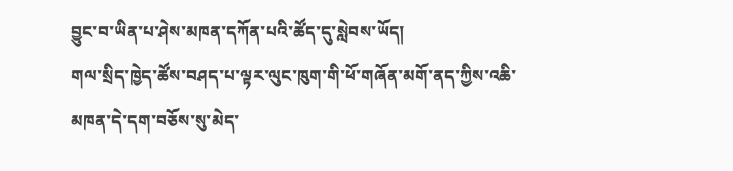བྱུང་བ་ཡིན་པ་ཤེས་མཁན་དཀོན་པའི་ཚོད་དུ་སླེབས་ཡོད།
གལ་སྲིད་ཁྱེད་ཚོས་བཤད་པ་ལྟར་ལུང་ཁུག་གི་ཕོ་གཞོན་མགོ་ནད་ཀྱིས་འཆི་མཁན་དེ་དག་བཅོས་སུ་མེད་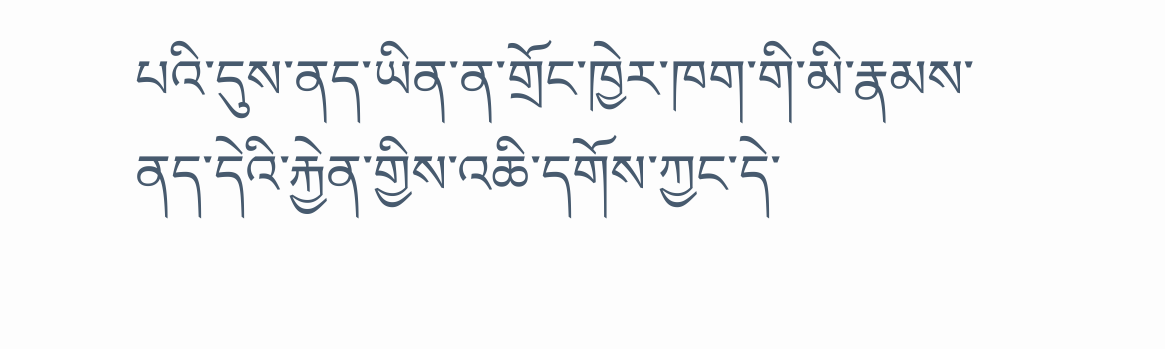པའི་དུས་ནད་ཡིན་ན་གྲོང་ཁྱེར་ཁག་གི་མི་རྣམས་ནད་དེའི་རྐྱེན་གྱིས་འཆི་དགོས་ཀྱང་དེ་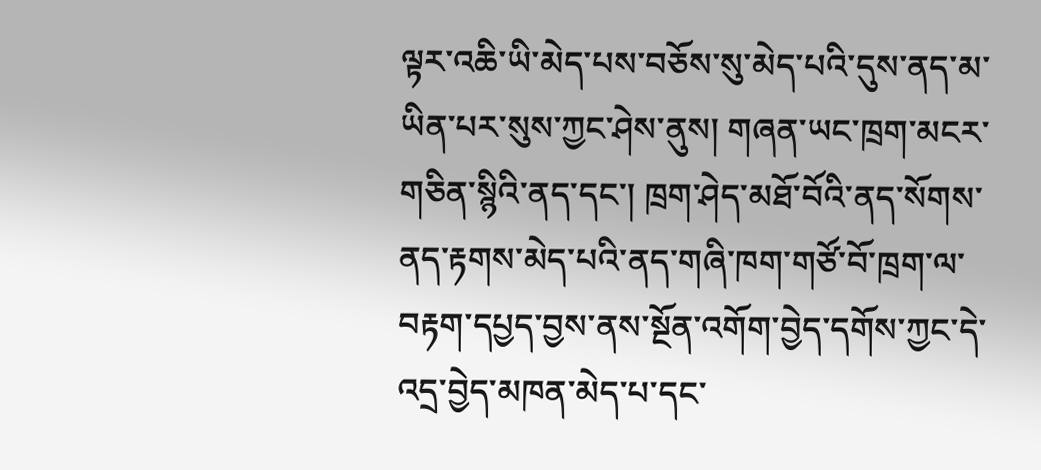ལྟར་འཆི་ཡི་མེད་པས་བཅོས་སུ་མེད་པའི་དུས་ནད་མ་ཡིན་པར་སུས་ཀྱང་ཤེས་ནུས། གཞན་ཡང་ཁྲག་མངར་གཅིན་སྙིའི་ནད་དང་། ཁྲག་ཤེད་མཐོ་བོའི་ནད་སོགས་ནད་རྟགས་མེད་པའི་ནད་གཞི་ཁག་གཙོ་བོ་ཁྲག་ལ་བརྟག་དཔྱད་བྱས་ནས་སྔོན་འགོག་བྱེད་དགོས་ཀྱང་དེ་འདྲ་བྱེད་མཁན་མེད་པ་དང་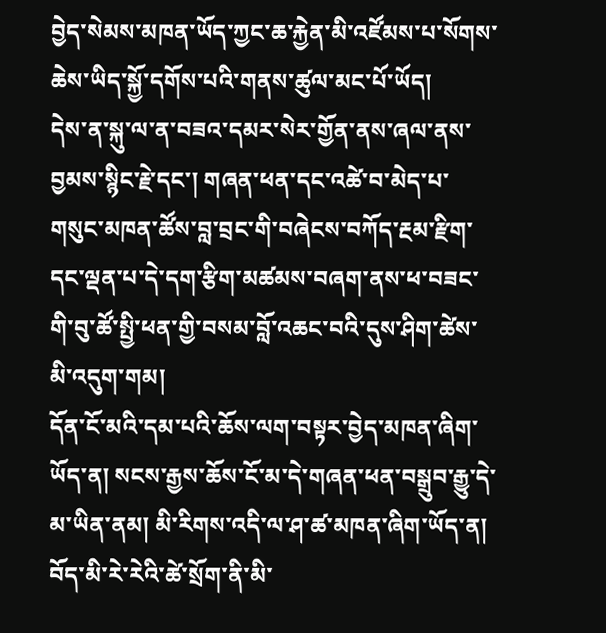བྱེད་སེམས་མཁན་ཡོད་ཀྱང་ཆ་རྐྱེན་མི་འཛོམས་པ་སོགས་ཆེས་ཡིད་སྐྱོ་དགོས་པའི་གནས་ཚུལ་མང་པོ་ཡོད།
དེས་ན་སྐུ་ལ་ན་བཟའ་དམར་སེར་གྱོན་ནས་ཞལ་ནས་བྱམས་སྙིང་རྗེ་དང་། གཞན་ཕན་དང་འཚེ་བ་མེད་པ་གསུང་མཁན་ཚོས་བླ་བྲང་གི་བཞེངས་བཀོད་རྔམ་རྫིག་དང་ལྡན་པ་དེ་དག་རྩིག་མཚམས་བཞག་ནས་ཕ་བཟང་གི་བུ་ཚོ་སྤྱི་ཕན་གྱི་བསམ་བློ་འཆང་བའི་དུས་ཤིག་ཚེས་མི་འདུག་གམ།
དོན་ངོ་མའི་དམ་པའི་ཆོས་ལག་བསྟར་བྱེད་མཁན་ཞིག་ཡོད་ན། སངས་རྒྱས་ཆོས་ངོ་མ་དེ་གཞན་ཕན་བསྒྲུབ་རྒྱུ་དེ་མ་ཡིན་ནམ། མི་རིགས་འདི་ལ་ཤ་ཚ་མཁན་ཞིག་ཡོད་ན། བོད་མི་རེ་རེའི་ཚེ་སྲོག་ནི་མི་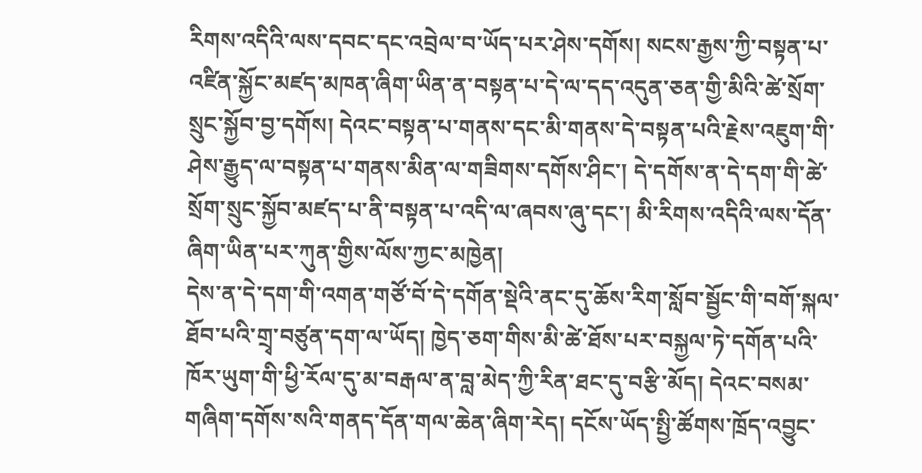རིགས་འདིའི་ལས་དབང་དང་འབྲེལ་བ་ཡོད་པར་ཤེས་དགོས། སངས་རྒྱས་ཀྱི་བསྟན་པ་འཛིན་སྐྱོང་མཛད་མཁན་ཞིག་ཡིན་ན་བསྟན་པ་དེ་ལ་དད་འདུན་ཅན་གྱི་མིའི་ཚེ་སྲོག་སྲུང་སྐྱོབ་བྱ་དགོས། དེའང་བསྟན་པ་གནས་དང་མི་གནས་དེ་བསྟན་པའི་རྗེས་འཇུག་གི་ཤེས་རྒྱུད་ལ་བསྟན་པ་གནས་མིན་ལ་གཟིགས་དགོས་ཤིང་། དེ་དགོས་ན་དེ་དག་གི་ཚེ་སྲོག་སྲུང་སྐྱོབ་མཛད་པ་ནི་བསྟན་པ་འདི་ལ་ཞབས་ཞུ་དང་། མི་རིགས་འདིའི་ལས་དོན་ཞིག་ཡིན་པར་ཀུན་གྱིས་ལོས་ཀྱང་མཁྱེན།
དེས་ན་དེ་དག་གི་འགན་གཙོ་བོ་དེ་དགོན་སྡེའི་ནང་དུ་ཆོས་རིག་སློབ་སྦྱོང་གི་བགོ་སྐལ་ཐོབ་པའི་གྲྭ་བཙུན་དག་ལ་ཡོད། ཁྱེད་ཅག་གིས་མི་ཚེ་ཐོས་པར་བསྐྱལ་ཏེ་དགོན་པའི་ཁོར་ཡུག་གི་ཕྱི་རོལ་དུ་མ་བརྒལ་ན་བླ་མེད་ཀྱི་རིན་ཐང་དུ་བརྩི་མོད། དེའང་བསམ་གཞིག་དགོས་སའི་གནད་དོན་གལ་ཆེན་ཞིག་རེད། དངོས་ཡོད་སྤྱི་ཚོགས་ཁྲོད་འབྱུང་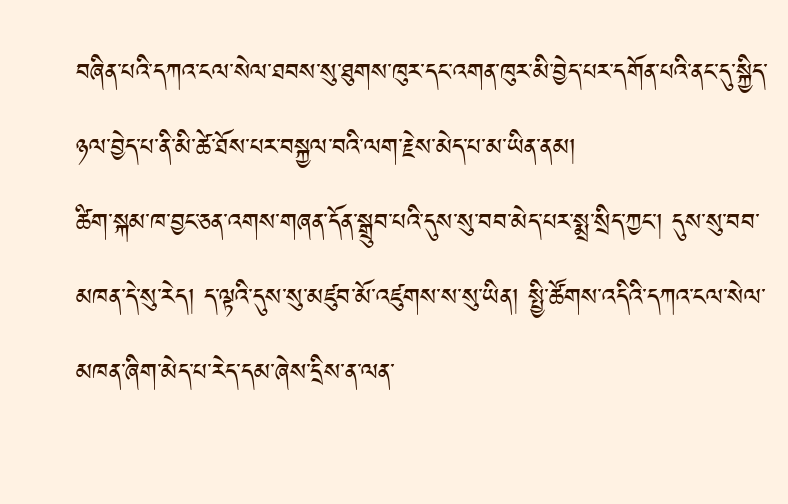བཞིན་པའི་དཀའ་ངལ་སེལ་ཐབས་སུ་ཐུགས་ཁུར་དང་འགན་ཁུར་མི་བྱེད་པར་དགོན་པའི་ནང་དུ་སྐྱིད་ཉལ་བྱེད་པ་ནི་མི་ཚེ་ཐོས་པར་བསྐྱལ་བའི་ལག་རྗེས་མེད་པ་མ་ཡིན་ནམ།
ཚིག་སྐམ་ཁ་བྱང་ཅན་འགས་གཞན་དོན་སྒྲུབ་པའི་དུས་སུ་བབ་མེད་པར་སྨྲ་སྲིད་ཀྱང་། དུས་སུ་བབ་མཁན་དེ་སུ་རེད། ད་ལྟའི་དུས་སུ་མཛུབ་མོ་འཛུགས་ས་སུ་ཡིན། སྤྱི་ཚོགས་འདིའི་དཀའ་ངལ་སེལ་མཁན་ཞིག་མེད་པ་རེད་དམ་ཞེས་དྲིས་ན་ལན་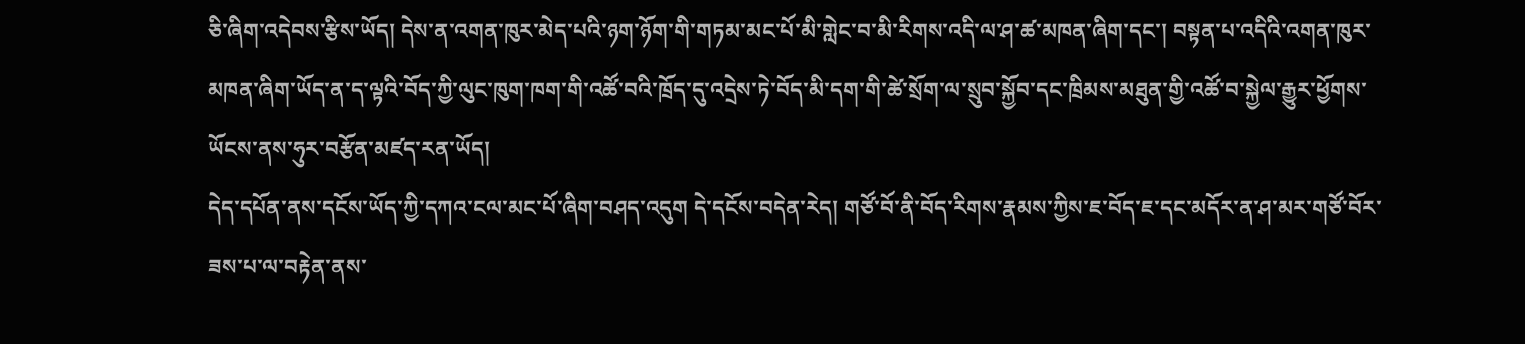ཅི་ཞིག་འདེབས་རྩིས་ཡོད། དེས་ན་འགན་ཁུར་མེད་པའི་ཉག་ཉོག་གི་གཏམ་མང་པོ་མི་གླེང་བ་མི་རིགས་འདི་ལ་ཤ་ཚ་མཁན་ཞིག་དང་། བསྟན་པ་འདིའི་འགན་ཁུར་མཁན་ཞིག་ཡོད་ན་ད་ལྟའི་བོད་ཀྱི་ལུང་ཁུག་ཁག་གི་འཚོ་བའི་ཁྲོད་དུ་འདྲེས་ཏེ་བོད་མི་དག་གི་ཚེ་སྲོག་ལ་སྲུབ་སྐྱོབ་དང་ཁྲིམས་མཐུན་གྱི་འཚོ་བ་སྐྱེལ་རྒྱུར་ཕྱོགས་ཡོངས་ནས་ཧུར་བརྩོན་མཛད་རན་ཡོད།
དེད་དཔོན་ནས་དངོས་ཡོད་ཀྱི་དཀའ་ངལ་མང་པོ་ཞིག་བཤད་འདུག དེ་དངོས་བདེན་རེད། གཙོ་བོ་ནི་བོད་རིགས་རྣམས་ཀྱིས་ཇ་བོད་ཇ་དང་མདོར་ན་ཤ་མར་གཙོ་བོར་ཟས་པ་ལ་བརྟེན་ནས་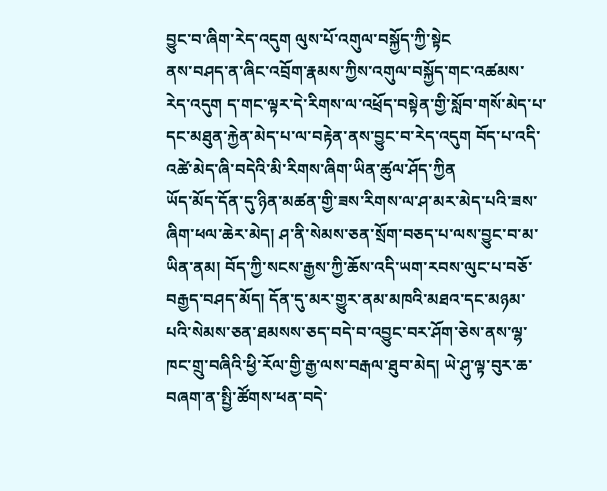བྱུང་བ་ཞིག་རེད་འདུག ལུས་པོ་འགུལ་བསྐྱོད་ཀྱི་སྟེང
ནས་བཤད་ན་ཞིང་འབྲོག་རྣམས་ཀྱིས་འགུལ་བསྐྱོད་གང་འཚམས་རེད་འདུག ད་གང་ལྟར་དེ་རིགས་ལ་འཕྲོད་བསྟེན་གྱི་སློབ་གསོ་མེད་པ་དང་མཐུན་རྐྱེན་མེད་པ་ལ་བརྟེན་ནས་བྱུང་བ་རེད་འདུག བོད་པ་འདི་འཚེ་མེད་ཞི་བདེའི་མི་རིགས་ཞིག་ཡིན་ཚུལ་ཤོད་ཀྱིན
ཡོད་མོད་དོན་དུ་ཉིན་མཚན་གྱི་ཟས་རིགས་ལ་ཤ་མར་མེད་པའི་ཟས་ཞིག་ཕལ་ཆེར་མེད། ཤ་ནི་སེམས་ཅན་སྲོག་བཅད་པ་ལས་བྱུང་བ་མ་ཡིན་ནམ། བོད་ཀྱི་སངས་རྒྱས་ཀྱི་ཆོས་འདི་ཡག་རབས་ལུང་པ་བཅོ་བརྒྱད་བཤད་མོད། དོན་དུ་མར་གྱུར་ནམ་མཁའི་མཐའ་དང་མཉམ་པའི་སེམས་ཅན་ཐམསས་ཅད་བདེ་བ་འབྱུང་བར་ཤོག་ཅེས་ནས་ལྷ་ཁང་གྲུ་བཞིའི་ཕྱི་རོལ་གྱི་རྒྱ་ལས་བརྒལ་ཐུབ་མེད། ཡེ་ཤུ་ལྟ་བུར་ཆ་བཞག་ན་སྤྱི་ཚོགས་ཕན་བདེ་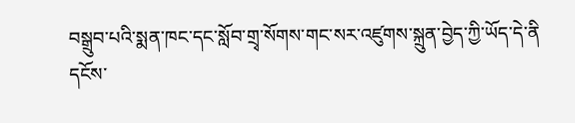བསྒྲུབ་པའི་སྨན་ཁང་དང་སློབ་གྲྭ་སོགས་གང་སར་འཛུགས་སྐྲུན་བྱེད་ཀྱི་ཡོད་དེ་ནི
དངོས་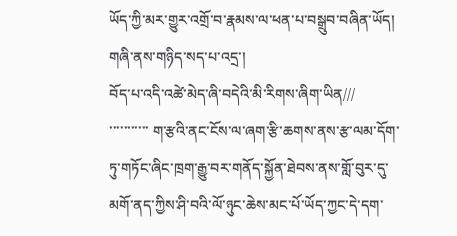ཡོད་ཀྱི་མར་གྱུར་འགྲོ་བ་རྣམས་ལ་ཕན་པ་བསྒྲུབ་བཞིན་ཡོད།
གཞི་ནས་གཉིད་སད་པ་འདྲ་།
བོད་པ་འདི་འཚེ་མེད་ཞི་བདེའི་མི་རིགས་ཞིག་ཡིན///
་་་་་་་་་་་ ག་རྩའི་ནང་ངོས་ལ་ཞག་རྩི་ཆགས་ནས་རྩ་ལམ་དོག་ཏུ་གཏོང་ཞིང་ཁྲག་རྒྱུ་བར་གནོད་སྐྱོན་ཐེབས་ནས་གློ་བུར་དུ་མགོ་ནད་ཀྱིས་ཤི་བའི་ལོ་ཉུང་ཆེས་མང་པོ་ཡོད་ཀྱང་དེ་དག་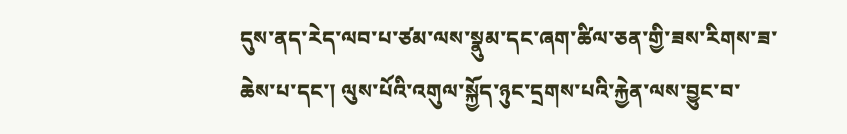དུས་ནད་རེད་ལབ་པ་ཙམ་ལས་སྣུམ་དང་ཞག་ཚིལ་ཅན་གྱི་ཟས་རིགས་ཟ་ཆེས་པ་དང་། ལུས་པོའི་འགུལ་སྐྱོད་ཉུང་དྲགས་པའི་རྐྱེན་ལས་བྱུང་བ་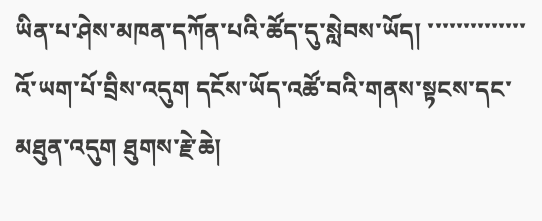ཡིན་པ་ཤེས་མཁན་དཀོན་པའི་ཚོད་དུ་སླེབས་ཡོད། ་་་་་་་་་་་་་་
འོ་ཡག་པོ་བྲིས་འདུག དངོས་ཡོད་འཚོ་བའི་གནས་སྟངས་དང་མཐུན་འདུག ཐུགས་རྗེ་ཆེ།